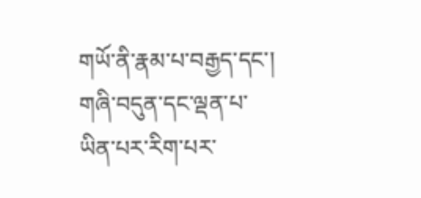གཡོ་ནི་རྣམ་པ་བརྒྱད་དང་། གཞི་བདུན་དང་ལྡན་པ་ཡིན་པར་རིག་པར་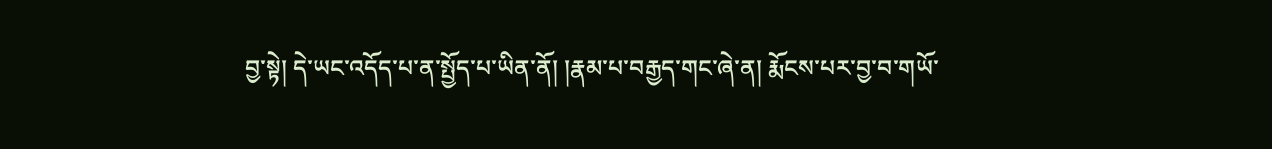བྱ་སྟེ། དེ་ཡང་འདོད་པ་ན་སྤྱོད་པ་ཡིན་ནོ། །རྣམ་པ་བརྒྱད་གང་ཞེ་ན། རྨོངས་པར་བྱ་བ་གཡོ་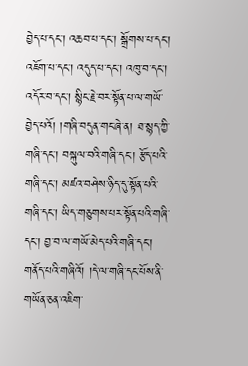བྱེད་པ་དང་། འཆབ་པ་དང་། སྒྲོགས་པ་དང་། འཇོག་པ་དང་། འདུད་པ་དང་། འཁུ་བ་དང་། འདོར་བ་དང་། སྙིང་རྗེ་བར་སྟོན་པ་ལ་གཡོ་བྱེད་པའོ། །གཞི་བདུན་གང་ཞེ་ན། ཐ་སྙད་ཀྱི་གཞི་དང་། བསྐུལ་བའི་གཞི་དང་། རྩོད་པའི་གཞི་དང་། མཛའ་བཤེས་ཉིད་དུ་སྟོན་པའི་གཞི་དང་། ཡིད་གཅུགས་པར་སྟོན་པའི་གཞི་དང་། བྱ་བ་ལ་གཡོ་མེད་པའི་གཞི་དང་། གནོད་པའི་གཞིའོ། །དེ་ལ་གཞི་དང་པོས་ནི་གཡོན་ཅན་འཇིག་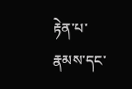རྟེན་པ་རྣམས་དང་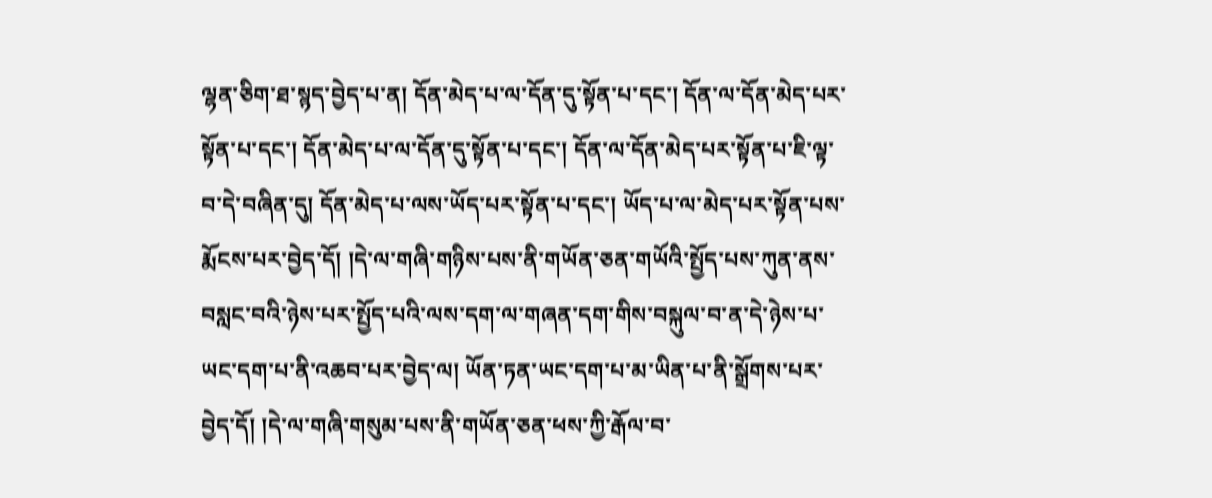ལྷན་ཅིག་ཐ་སྙད་བྱེད་པ་ན། དོན་མེད་པ་ལ་དོན་དུ་སྟོན་པ་དང་། དོན་ལ་དོན་མེད་པར་སྟོན་པ་དང་། དོན་མེད་པ་ལ་དོན་དུ་སྟོན་པ་དང་། དོན་ལ་དོན་མེད་པར་སྟོན་པ་ཇི་ལྟ་བ་དེ་བཞིན་དུ། དོན་མེད་པ་ལས་ཡོད་པར་སྟོན་པ་དང་། ཡོད་པ་ལ་མེད་པར་སྟོན་པས་རྨོངས་པར་བྱེད་དོ། །དེ་ལ་གཞི་གཉིས་པས་ནི་གཡོན་ཅན་གཡོའི་སྤྱོད་པས་ཀུན་ནས་བསླང་བའི་ཉེས་པར་སྤྱོད་པའི་ལས་དག་ལ་གཞན་དག་གིས་བསྐུལ་བ་ན་དེ་ཉེས་པ་ཡང་དག་པ་ནི་འཆབ་པར་བྱེད་ལ། ཡོན་ཏན་ཡང་དག་པ་མ་ཡིན་པ་ནི་སྒྲོགས་པར་བྱེད་དོ། །དེ་ལ་གཞི་གསུམ་པས་ནི་གཡོན་ཅན་ཕས་ཀྱི་རྒོལ་བ་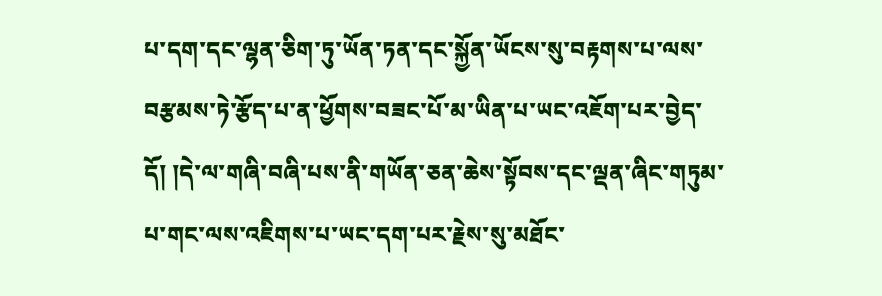པ་དག་དང་ལྷན་ཅིག་ཏུ་ཡོན་ཏན་དང་སྐྱོན་ཡོངས་སུ་བརྟགས་པ་ལས་བརྩམས་ཏེ་རྩོད་པ་ན་ཕྱོགས་བཟང་པོ་མ་ཡིན་པ་ཡང་འཇོག་པར་བྱེད་དོ། །དེ་ལ་གཞི་བཞི་པས་ནི་གཡོན་ཅན་ཆེས་སྟོབས་དང་ལྡན་ཞིང་གཏུམ་པ་གང་ལས་འཇིགས་པ་ཡང་དག་པར་རྗེས་སུ་མཐོང་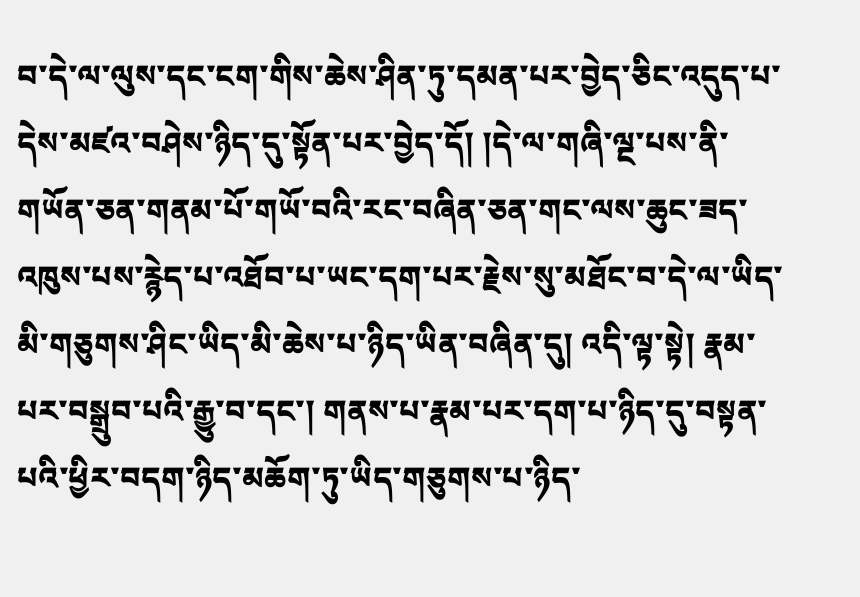བ་དེ་ལ་ལུས་དང་ངག་གིས་ཆེས་ཤིན་ཏུ་དམན་པར་བྱེད་ཅིང་འདུད་པ་དེས་མཛའ་བཤེས་ཉིད་དུ་སྟོན་པར་བྱེད་དོ། །དེ་ལ་གཞི་ལྔ་པས་ནི་གཡོན་ཅན་གནམ་པོ་གཡོ་བའི་རང་བཞིན་ཅན་གང་ལས་ཆུང་ཟད་འཁུས་པས་རྙེད་པ་འཐོབ་པ་ཡང་དག་པར་རྗེས་སུ་མཐོང་བ་དེ་ལ་ཡིད་མི་གཅུགས་ཤིང་ཡིད་མི་ཆེས་པ་ཉིད་ཡིན་བཞིན་དུ། འདི་ལྟ་སྟེ། རྣམ་པར་བསྒྲུབ་པའི་རྒྱུ་བ་དང་། གནས་པ་རྣམ་པར་དག་པ་ཉིད་དུ་བསྟན་པའི་ཕྱིར་བདག་ཉིད་མཆོག་ཏུ་ཡིད་གཅུགས་པ་ཉིད་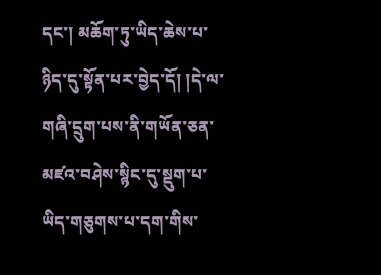དང་། མཆོག་ཏུ་ཡིད་ཆེས་པ་ཉིད་དུ་སྟོན་པར་བྱེད་དོ། །དེ་ལ་གཞི་དྲུག་པས་ནི་གཡོན་ཅན་མཛའ་བཤེས་སྙིང་དུ་སྡུག་པ་ཡིད་གཅུགས་པ་དག་གིས་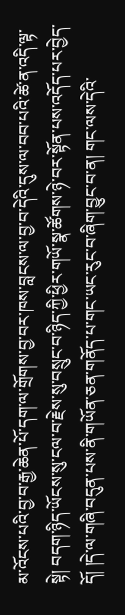མ་འོངས་པའི་བྱ་བ་རྒྱ་ཆེན་པོ་དག་ལ་གྲོགས་བྱ་བར་ཁས་བླངས་ལ་བྱ་བ་དེའི་དུས་ལ་བབ་པའི་ཚེ་ན་འདི་ལྟ་སྟེ། བདག་ཉིད་ཡོངས་སུ་ངལ་བ་རྗེས་སུ་བསྲུང་བ་ཉིད་ཀྱི་ཕྱིར་གཡོ་སྣ་ཚོགས་ཉེ་བར་སྟོན་པས་འདོད་པར་བྱེད་དོ། །དེ་ལ་གཞི་བདུན་པས་ནི་གཡོན་ཅན་གནོད་པ་གང་ཡང་རུང་བ་ཞིག་བྱུང་བ་ན། གང་ལས་དེའི་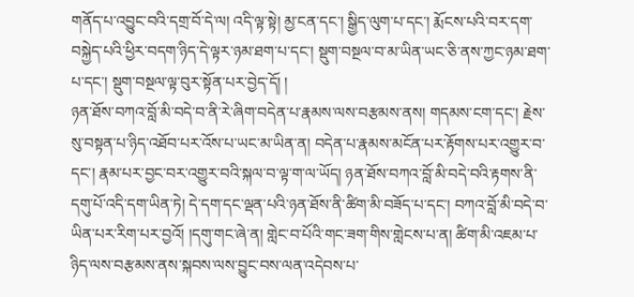གནོད་པ་འབྱུང་བའི་དགྲ་བོ་དེ་ལ། འདི་ལྟ་སྟེ། མྱ་ངན་དང་། སྒྱིད་ལུག་པ་དང་། རྨོངས་པའི་བར་དག་བསྐྱེད་པའི་ཕྱིར་བདག་ཉིད་དེ་ལྟར་ཉམ་ཐག་པ་དང་། སྡུག་བསྔལ་བ་མ་ཡིན་ཡང་ཅི་ནས་ཀྱང་ཉམ་ཐག་པ་དང་། སྡུག་བསྔལ་ལྟ་བུར་སྟོན་པར་བྱེད་དོ། །
ཉན་ཐོས་བཀའ་བློ་མི་བདེ་བ་ནི་རེ་ཞིག་བདེན་པ་རྣམས་ལས་བརྩམས་ནས། གདམས་ངག་དང་། རྗེས་སུ་བསྟན་པ་ཉིད་འཐོབ་པར་འོས་པ་ཡང་མ་ཡིན་ན། བདེན་པ་རྣམས་མངོན་པར་རྟོགས་པར་འགྱུར་བ་དང་། རྣམ་པར་བྱང་བར་འགྱུར་བའི་སྐལ་བ་ལྟ་ག་ལ་ཡོད། ཉན་ཐོས་བཀའ་བློ་མི་བདེ་བའི་རྟགས་ནི་དགུ་པོ་འདི་དག་ཡིན་ཏེ། དེ་དག་དང་ལྡན་པའི་ཉན་ཐོས་ནི་ཚིག་མི་བཟོད་པ་དང་། བཀའ་བློ་མི་བདེ་བ་ཡིན་པར་རིག་པར་བྱའོ། །དགུ་གང་ཞེ་ན། གླེང་བ་པོའི་གང་ཟག་གིས་གླེངས་པ་ན། ཚིག་མི་འཇམ་པ་ཉིད་ལས་བརྩམས་ནས་སྐབས་ལས་བྱུང་བས་ལན་འདེབས་པ་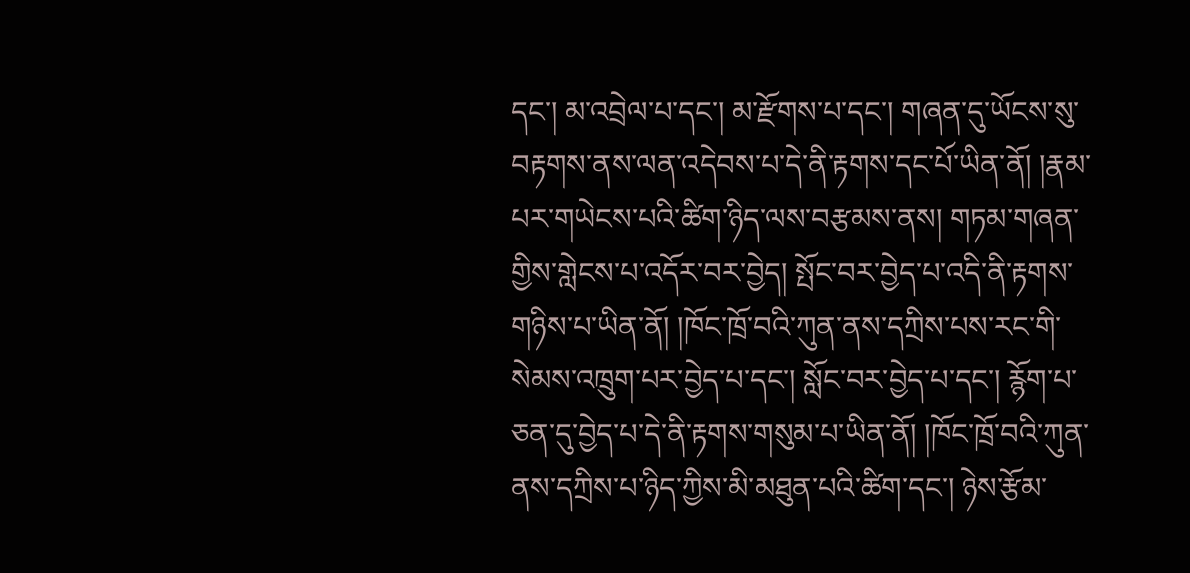དང་། མ་འབྲེལ་པ་དང་། མ་རྫོགས་པ་དང་། གཞན་དུ་ཡོངས་སུ་བརྟགས་ནས་ལན་འདེབས་པ་དེ་ནི་རྟགས་དང་པོ་ཡིན་ནོ། །རྣམ་པར་གཡེངས་པའི་ཚིག་ཉིད་ལས་བརྩམས་ནས། གཏམ་གཞན་གྱིས་གླེངས་པ་འདོར་བར་བྱེད། སྤོང་བར་བྱེད་པ་འདི་ནི་རྟགས་གཉིས་པ་ཡིན་ནོ། །ཁོང་ཁྲོ་བའི་ཀུན་ནས་དཀྲིས་པས་རང་གི་སེམས་འཁྲུག་པར་བྱེད་པ་དང་། སློང་བར་བྱེད་པ་དང་། རྙོག་པ་ཅན་དུ་བྱེད་པ་དེ་ནི་རྟགས་གསུམ་པ་ཡིན་ནོ། །ཁོང་ཁྲོ་བའི་ཀུན་ནས་དཀྲིས་པ་ཉིད་ཀྱིས་མི་མཐུན་པའི་ཚིག་དང་། ཉེས་རྩོམ་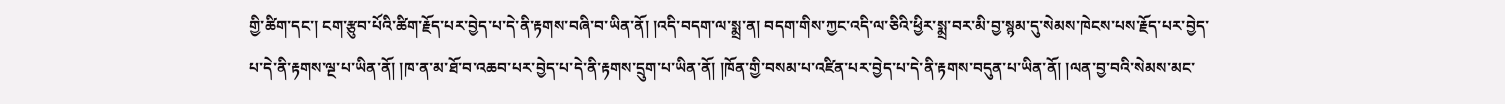གྱི་ཚིག་དང་། ངག་རྩུབ་པོའི་ཚིག་རྗོད་པར་བྱེད་པ་དེ་ནི་རྟགས་བཞི་བ་ཡིན་ནོ། །འདི་བདག་ལ་སྨྲ་ན། བདག་གིས་ཀྱང་འདི་ལ་ཅིའི་ཕྱིར་སྨྲ་བར་མི་བྱ་སྙམ་དུ་སེམས་ཁེངས་པས་རྗོད་པར་བྱེད་པ་དེ་ནི་རྟགས་ལྔ་པ་ཡིན་ནོ། །ཁ་ན་མ་ཐོ་བ་འཆབ་པར་བྱེད་པ་དེ་ནི་རྟགས་དྲུག་པ་ཡིན་ནོ། །ཁོན་གྱི་བསམ་པ་འཛིན་པར་བྱེད་པ་དེ་ནི་རྟགས་བདུན་པ་ཡིན་ནོ། །ལན་བྱ་བའི་སེམས་མང་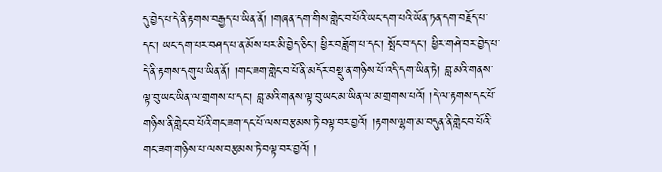དུ་བྱེད་པ་དེ་ནི་རྟགས་བརྒྱད་པ་ཡིན་ནོ། །གཞན་དག་གིས་གླེང་བ་པོའི་ཡང་དག་པའི་ཡོན་ཏན་དག་བརྗོད་པ་དང་། ཡང་དག་པར་བཤད་པ་ན་མོས་པར་མི་བྱེད་ཅིང་། ཕྱིར་བཟློག་པ་དང་། སྤོང་བ་དང་། ཕྱིར་གཤེ་བར་བྱེད་པ་དེ་ནི་རྟགས་དགུ་པ་ཡིན་ནོ། །གང་ཟག་གླེང་བ་པོ་ནི་མདོར་བསྡུ་ན་གཉིས་པོ་འདི་དག་ཡིན་ཏེ། བླ་མའི་གནས་ལྟ་བུ་ཡང་ཡིན་ལ་གྲགས་པ་དང་། བླ་མའི་གནས་ལྟ་བུ་ཡང་མ་ཡིན་ལ་མ་གྲགས་པའོ། །དེ་ལ་རྟགས་དང་པོ་གཉིས་ནི་གླེང་བ་པོའི་གང་ཟག་དང་པོ་ལས་བརྩམས་ཏེ་བལྟ་བར་བྱའོ། །རྟགས་ལྷག་མ་བདུན་ནི་གླེང་བ་པོའི་གང་ཟག་གཉིས་པ་ལས་བརྩམས་ཏེ་བལྟ་བར་བྱའོ། །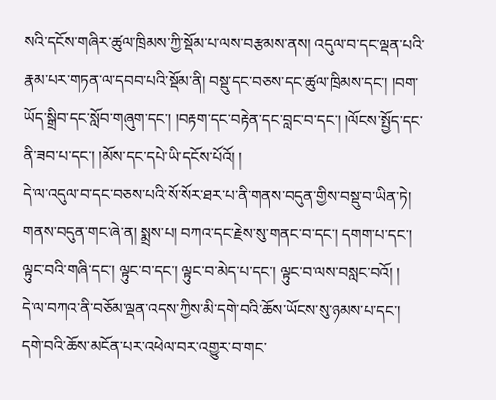སའི་དངོས་གཞིར་ཚུལ་ཁྲིམས་ཀྱི་སྡོམ་པ་ལས་བརྩམས་ནས། འདུལ་བ་དང་ལྡན་པའི་རྣམ་པར་གཏན་ལ་དབབ་པའི་སྡོམ་ནི། བསྡུ་དང་བཅས་དང་ཚུལ་ཁྲིམས་དང་། །བག་ཡོད་སྒྲིབ་དང་སློབ་གཞུག་དང་། །བརྟག་དང་བརྟེན་དང་བླང་བ་དང་། །ལོངས་སྤྱོད་དང་ནི་ཟབ་པ་དང་། །མོས་དང་དཔེ་ཡི་དངོས་པོའོ། །
དེ་ལ་འདུལ་བ་དང་བཅས་པའི་སོ་སོར་ཐར་པ་ནི་གནས་བདུན་གྱིས་བསྡུ་བ་ཡིན་ཏེ། གནས་བདུན་གང་ཞེ་ན། སྨྲས་པ། བཀའ་དང་རྗེས་སུ་གནང་བ་དང་། དགག་པ་དང་། ལྟུང་བའི་གཞི་དང་། ལྟུང་བ་དང་། ལྟུང་བ་མེད་པ་དང་། ལྟུང་བ་ལས་བསླང་བའོ། །
དེ་ལ་བཀའ་ནི་བཅོམ་ལྡན་འདས་ཀྱིས་མི་དགེ་བའི་ཆོས་ཡོངས་སུ་ཉམས་པ་དང་། དགེ་བའི་ཆོས་མངོན་པར་འཕེལ་བར་འགྱུར་བ་གང་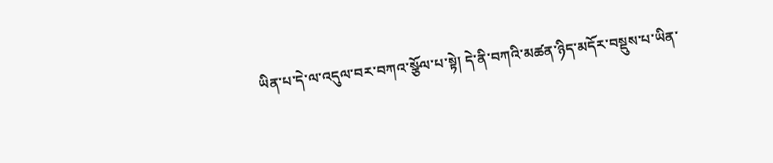ཡིན་པ་དེ་ལ་འདུལ་བར་བཀའ་སྩོལ་པ་སྟེ། དེ་ནི་བཀའི་མཚན་ཉིད་མདོར་བསྡུས་པ་ཡིན་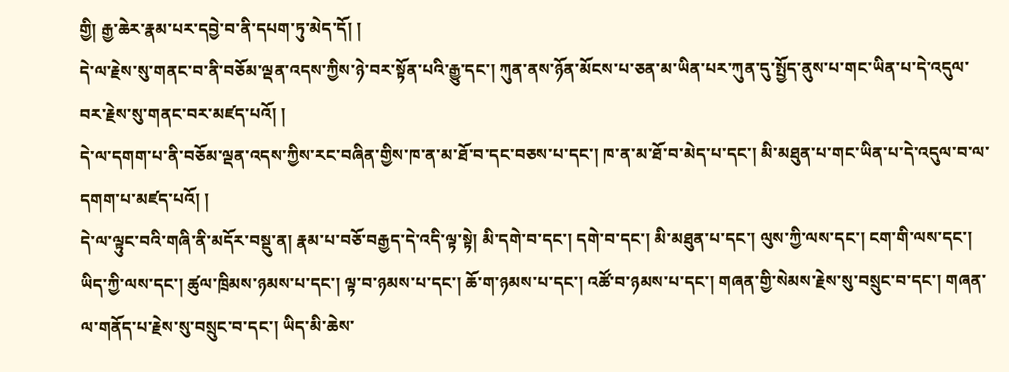གྱི། རྒྱ་ཆེར་རྣམ་པར་དབྱེ་བ་ནི་དཔག་ཏུ་མེད་དོ། །
དེ་ལ་རྗེས་སུ་གནང་བ་ནི་བཅོམ་ལྡན་འདས་ཀྱིས་ཉེ་བར་སྟོན་པའི་རྒྱུ་དང་། ཀུན་ནས་ཉོན་མོངས་པ་ཅན་མ་ཡིན་པར་ཀུན་དུ་སྤྱོད་ནུས་པ་གང་ཡིན་པ་དེ་འདུལ་བར་རྗེས་སུ་གནང་བར་མཛད་པའོ། །
དེ་ལ་དགག་པ་ནི་བཅོམ་ལྡན་འདས་ཀྱིས་རང་བཞིན་གྱིས་ཁ་ན་མ་ཐོ་བ་དང་བཅས་པ་དང་། ཁ་ན་མ་ཐོ་བ་མེད་པ་དང་། མི་མཐུན་པ་གང་ཡིན་པ་དེ་འདུལ་བ་ལ་དགག་པ་མཛད་པའོ། །
དེ་ལ་ལྟུང་བའི་གཞི་ནི་མདོར་བསྡུ་ན། རྣམ་པ་བཅོ་བརྒྱད་དེ་འདི་ལྟ་སྟེ། མི་དགེ་བ་དང་། དགེ་བ་དང་། མི་མཐུན་པ་དང་། ལུས་ཀྱི་ལས་དང་། ངག་གི་ལས་དང་། ཡིད་ཀྱི་ལས་དང་། ཚུལ་ཁྲིམས་ཉམས་པ་དང་། ལྟ་བ་ཉམས་པ་དང་། ཆོ་ག་ཉམས་པ་དང་། འཚོ་བ་ཉམས་པ་དང་། གཞན་གྱི་སེམས་རྗེས་སུ་བསྲུང་བ་དང་། གཞན་ལ་གནོད་པ་རྗེས་སུ་བསྲུང་བ་དང་། ཡིད་མི་ཆེས་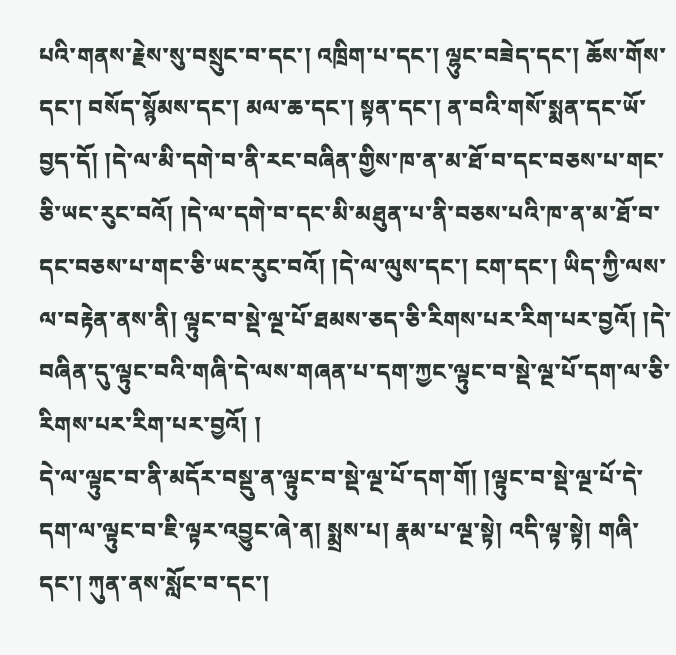པའི་གནས་རྗེས་སུ་བསྲུང་བ་དང་། འཁྲིག་པ་དང་། ལྷུང་བཟེད་དང་། ཆོས་གོས་དང་། བསོད་སྙོམས་དང་། མལ་ཆ་དང་། སྟན་དང་། ན་བའི་གསོ་སྨན་དང་ཡོ་བྱད་དོ། །དེ་ལ་མི་དགེ་བ་ནི་རང་བཞིན་གྱིས་ཁ་ན་མ་ཐོ་བ་དང་བཅས་པ་གང་ཅི་ཡང་རུང་བའོ། །དེ་ལ་དགེ་བ་དང་མི་མཐུན་པ་ནི་བཅས་པའི་ཁ་ན་མ་ཐོ་བ་དང་བཅས་པ་གང་ཅི་ཡང་རུང་བའོ། །དེ་ལ་ལུས་དང་། ངག་དང་། ཡིད་ཀྱི་ལས་ལ་བརྟེན་ནས་ནི། ལྟུང་བ་སྡེ་ལྔ་པོ་ཐམས་ཅད་ཅི་རིགས་པར་རིག་པར་བྱའོ། །དེ་བཞིན་དུ་ལྟུང་བའི་གཞི་དེ་ལས་གཞན་པ་དག་ཀྱང་ལྟུང་བ་སྡེ་ལྔ་པོ་དག་ལ་ཅི་རིགས་པར་རིག་པར་བྱའོ། །
དེ་ལ་ལྟུང་བ་ནི་མདོར་བསྡུ་ན་ལྟུང་བ་སྡེ་ལྔ་པོ་དག་གོ། །ལྟུང་བ་སྡེ་ལྔ་པོ་དེ་དག་ལ་ལྟུང་བ་ཇི་ལྟར་འབྱུང་ཞེ་ན། སྨྲས་པ། རྣམ་པ་ལྔ་སྟེ། འདི་ལྟ་སྟེ། གཞི་དང་། ཀུན་ནས་སློང་བ་དང་།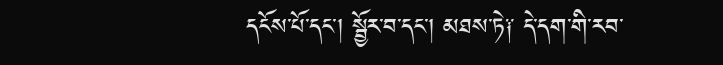དངོས་པོ་དང་། སྦྱོར་བ་དང་། མཐས་ཏེ༑ དེ་དག་གི་རབ་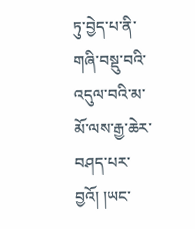ཏུ་བྱེད་པ་ནི་གཞི་བསྡུ་བའི་འདུལ་བའི་མ་མོ་ལས་རྒྱ་ཆེར་བཤད་པར་བྱའོ། །ཡང་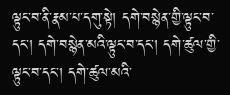ལྟུང་བ་ནི་རྣམ་པ་དགུ་སྟེ། དགེ་བསྙེན་གྱི་ལྟུང་བ་དང་། དགེ་བསྙེན་མའི་ལྟུང་བ་དང་། དགེ་ཚུལ་གྱི་ལྟུང་བ་དང་། དགེ་ཚུལ་མའི་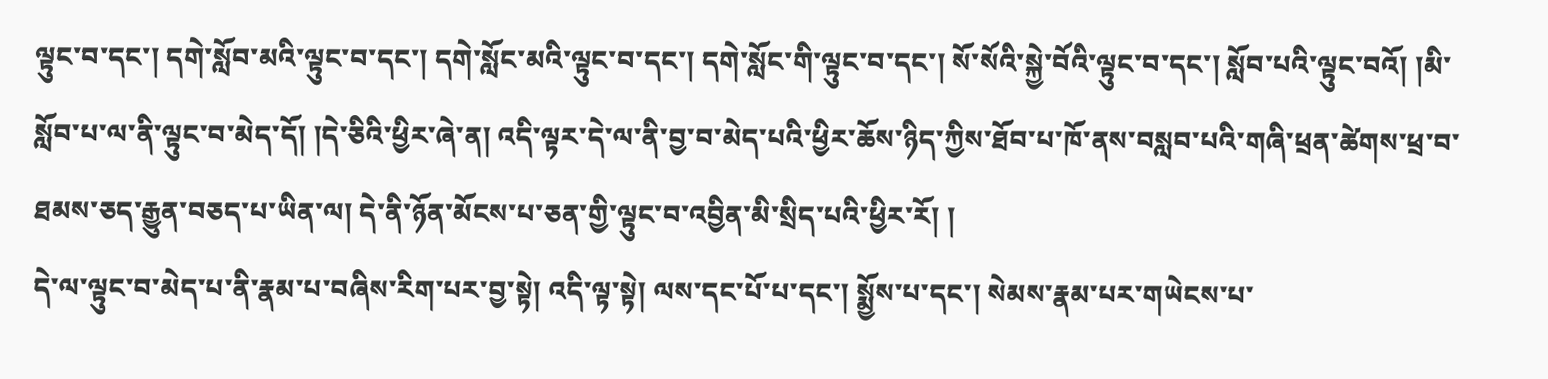ལྟུང་བ་དང་། དགེ་སློབ་མའི་ལྟུང་བ་དང་། དགེ་སློང་མའི་ལྟུང་བ་དང་། དགེ་སློང་གི་ལྟུང་བ་དང་། སོ་སོའི་སྐྱེ་བོའི་ལྟུང་བ་དང་། སློབ་པའི་ལྟུང་བའོ། །མི་སློབ་པ་ལ་ནི་ལྟུང་བ་མེད་དོ། །དེ་ཅིའི་ཕྱིར་ཞེ་ན། འདི་ལྟར་དེ་ལ་ནི་བྱ་བ་མེད་པའི་ཕྱིར་ཆོས་ཉིད་ཀྱིས་ཐོབ་པ་ཁོ་ནས་བསླབ་པའི་གཞི་ཕྲན་ཚེགས་ཕྲ་བ་ཐམས་ཅད་རྒྱུན་བཅད་པ་ཡིན་ལ། དེ་ནི་ཉོན་མོངས་པ་ཅན་གྱི་ལྟུང་བ་འབྱིན་མི་སྲིད་པའི་ཕྱིར་རོ། །
དེ་ལ་ལྟུང་བ་མེད་པ་ནི་རྣམ་པ་བཞིས་རིག་པར་བྱ་སྟེ། འདི་ལྟ་སྟེ། ལས་དང་པོ་པ་དང་། སྨྱོས་པ་དང་། སེམས་རྣམ་པར་གཡེངས་པ་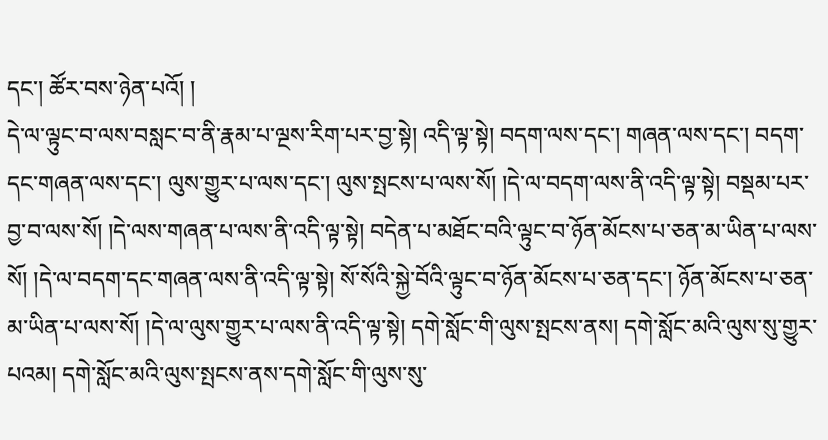དང་། ཚོར་བས་ཉེན་པའོ། །
དེ་ལ་ལྟུང་བ་ལས་བསླང་བ་ནི་རྣམ་པ་ལྔས་རིག་པར་བྱ་སྟེ། འདི་ལྟ་སྟེ། བདག་ལས་དང་། གཞན་ལས་དང་། བདག་དང་གཞན་ལས་དང་། ལུས་གྱུར་པ་ལས་དང་། ལུས་སྤངས་པ་ལས་སོ། །དེ་ལ་བདག་ལས་ནི་འདི་ལྟ་སྟེ། བསྡམ་པར་བྱ་བ་ལས་སོ། །དེ་ལས་གཞན་པ་ལས་ནི་འདི་ལྟ་སྟེ། བདེན་པ་མཐོང་བའི་ལྟུང་བ་ཉོན་མོངས་པ་ཅན་མ་ཡིན་པ་ལས་སོ། །དེ་ལ་བདག་དང་གཞན་ལས་ནི་འདི་ལྟ་སྟེ། སོ་སོའི་སྐྱེ་བོའི་ལྟུང་བ་ཉོན་མོངས་པ་ཅན་དང་། ཉོན་མོངས་པ་ཅན་མ་ཡིན་པ་ལས་སོ། །དེ་ལ་ལུས་གྱུར་པ་ལས་ནི་འདི་ལྟ་སྟེ། དགེ་སློང་གི་ལུས་སྤངས་ནས། དགེ་སློང་མའི་ལུས་སུ་གྱུར་པའམ། དགེ་སློང་མའི་ལུས་སྤངས་ནས་དགེ་སློང་གི་ལུས་སུ་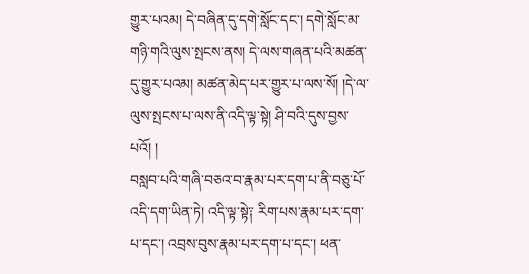གྱུར་པའམ། དེ་བཞིན་དུ་དགེ་སློང་དང་། དགེ་སློང་མ་གཉི་གའི་ལུས་སྤངས་ནས། དེ་ལས་གཞན་པའི་མཚན་དུ་གྱུར་པའམ། མཚན་མེད་པར་གྱུར་པ་ལས་སོ། །དེ་ལ་ལུས་སྤངས་པ་ལས་ནི་འདི་ལྟ་སྟེ། ཤི་བའི་དུས་བྱས་པའོ། །
བསླབ་པའི་གཞི་བཅའ་བ་རྣམ་པར་དག་པ་ནི་བཅུ་པོ་འདི་དག་ཡིན་ཏེ། འདི་ལྟ་སྟེ༑ རིག་པས་རྣམ་པར་དག་པ་དང་། འབྲས་བུས་རྣམ་པར་དག་པ་དང་། ཕན་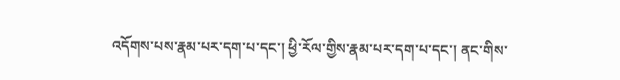འདོགས་པས་རྣམ་པར་དག་པ་དང་། ཕྱི་རོལ་གྱིས་རྣམ་པར་དག་པ་དང་། ནང་གིས་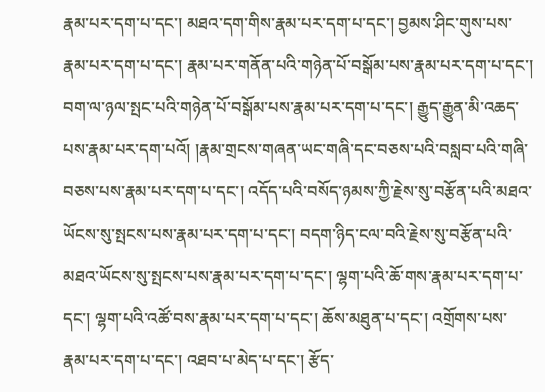རྣམ་པར་དག་པ་དང་། མཐའ་དག་གིས་རྣམ་པར་དག་པ་དང་། བྱམས་ཤིང་གུས་པས་རྣམ་པར་དག་པ་དང་། རྣམ་པར་གནོན་པའི་གཉེན་པོ་བསྒོམ་པས་རྣམ་པར་དག་པ་དང་། བག་ལ་ཉལ་སྤང་པའི་གཉེན་པོ་བསྒོམ་པས་རྣམ་པར་དག་པ་དང་། རྒྱུད་རྒྱུན་མི་འཆད་པས་རྣམ་པར་དག་པའོ། །རྣམ་གྲངས་གཞན་ཡང་གཞི་དང་བཅས་པའི་བསླབ་པའི་གཞི་བཅས་པས་རྣམ་པར་དག་པ་དང་། འདོད་པའི་བསོད་ཉམས་ཀྱི་རྗེས་སུ་བརྩོན་པའི་མཐའ་ཡོངས་སུ་སྤངས་པས་རྣམ་པར་དག་པ་དང་། བདག་ཉིད་ངལ་བའི་རྗེས་སུ་བརྩོན་པའི་མཐའ་ཡོངས་སུ་སྤངས་པས་རྣམ་པར་དག་པ་དང་། ལྷག་པའི་ཆོ་གས་རྣམ་པར་དག་པ་དང་། ལྷག་པའི་འཚོ་བས་རྣམ་པར་དག་པ་དང་། ཆོས་མཐུན་པ་དང་། འགྲོགས་པས་རྣམ་པར་དག་པ་དང་། འཐབ་པ་མེད་པ་དང་། རྩོད་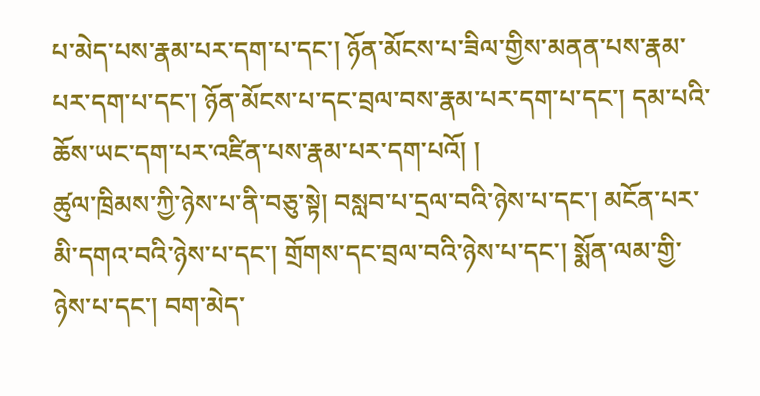པ་མེད་པས་རྣམ་པར་དག་པ་དང་། ཉོན་མོངས་པ་ཟིལ་གྱིས་མནན་པས་རྣམ་པར་དག་པ་དང་། ཉོན་མོངས་པ་དང་བྲལ་བས་རྣམ་པར་དག་པ་དང་། དམ་པའི་ཆོས་ཡང་དག་པར་འཛིན་པས་རྣམ་པར་དག་པའོ། །
ཚུལ་ཁྲིམས་ཀྱི་ཉེས་པ་ནི་བཅུ་སྟེ། བསླབ་པ་དྲལ་བའི་ཉེས་པ་དང་། མངོན་པར་མི་དགའ་བའི་ཉེས་པ་དང་། གྲོགས་དང་བྲལ་བའི་ཉེས་པ་དང་། སྨོན་ལམ་གྱི་ཉེས་པ་དང་། བག་མེད་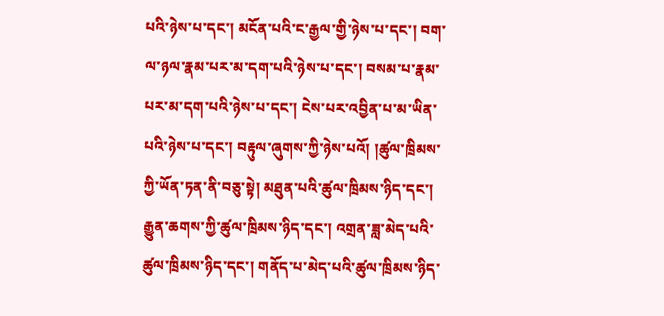པའི་ཉེས་པ་དང་། མངོན་པའི་ང་རྒྱལ་གྱི་ཉེས་པ་དང་། བག་ལ་ཉལ་རྣམ་པར་མ་དག་པའི་ཉེས་པ་དང་། བསམ་པ་རྣམ་པར་མ་དག་པའི་ཉེས་པ་དང་། ངེས་པར་འབྱིན་པ་མ་ཡིན་པའི་ཉེས་པ་དང་། བརྟུལ་ཞུགས་ཀྱི་ཉེས་པའོ། །ཚུལ་ཁྲིམས་ཀྱི་ཡོན་ཏན་ནི་བཅུ་སྟེ། མཐུན་པའི་ཚུལ་ཁྲིམས་ཉིད་དང་། རྒྱུན་ཆགས་ཀྱི་ཚུལ་ཁྲིམས་ཉིད་དང་། འགྲན་ཟླ་མེད་པའི་ཚུལ་ཁྲིམས་ཉིད་དང་། གནོད་པ་མེད་པའི་ཚུལ་ཁྲིམས་ཉིད་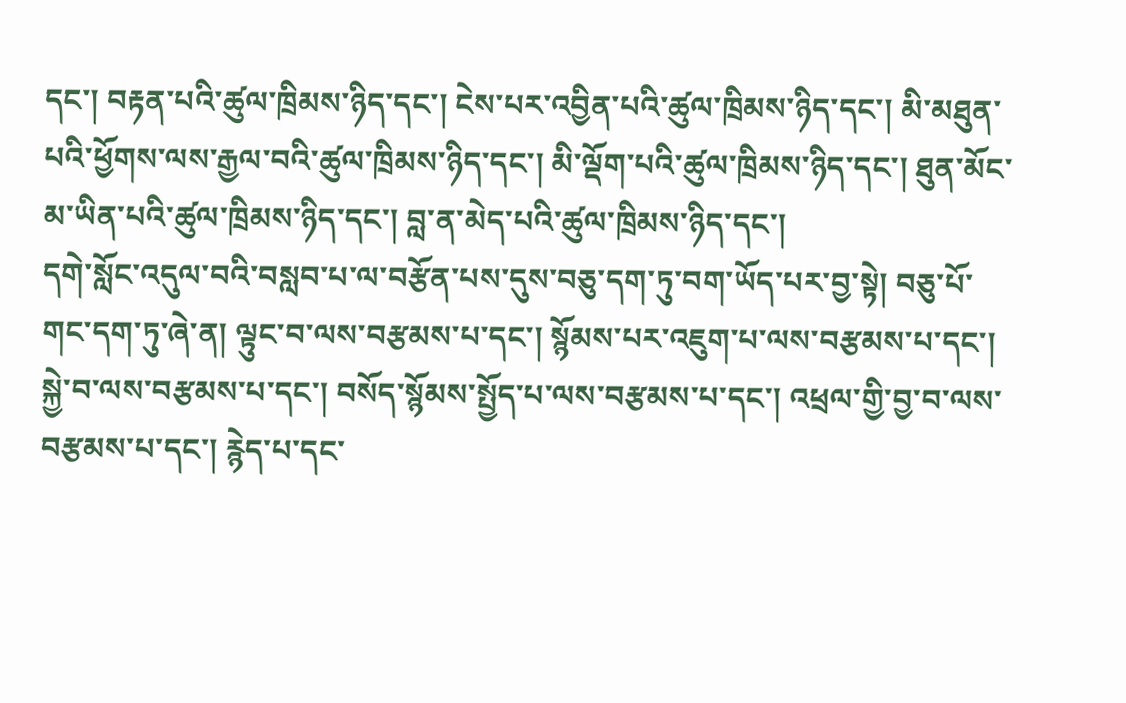དང་། བརྟན་པའི་ཚུལ་ཁྲིམས་ཉིད་དང་། ངེས་པར་འབྱིན་པའི་ཚུལ་ཁྲིམས་ཉིད་དང་། མི་མཐུན་པའི་ཕྱོགས་ལས་རྒྱལ་བའི་ཚུལ་ཁྲིམས་ཉིད་དང་། མི་ལྡོག་པའི་ཚུལ་ཁྲིམས་ཉིད་དང་། ཐུན་མོང་མ་ཡིན་པའི་ཚུལ་ཁྲིམས་ཉིད་དང་། བླ་ན་མེད་པའི་ཚུལ་ཁྲིམས་ཉིད་དང་།
དགེ་སློང་འདུལ་བའི་བསླབ་པ་ལ་བརྩོན་པས་དུས་བཅུ་དག་ཏུ་བག་ཡོད་པར་བྱ་སྟེ། བཅུ་པོ་གང་དག་ཏུ་ཞེ་ན། ལྟུང་བ་ལས་བརྩམས་པ་དང་། སྙོམས་པར་འཇུག་པ་ལས་བརྩམས་པ་དང་། སྐྱེ་བ་ལས་བརྩམས་པ་དང་། བསོད་སྙོམས་སྤྱོད་པ་ལས་བརྩམས་པ་དང་། འཕྲལ་གྱི་བྱ་བ་ལས་བརྩམས་པ་དང་། རྙེད་པ་དང་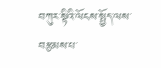བཀུར་སྟིའི་ལོངས་སྤྱོད་ལས་བརྩམས་པ་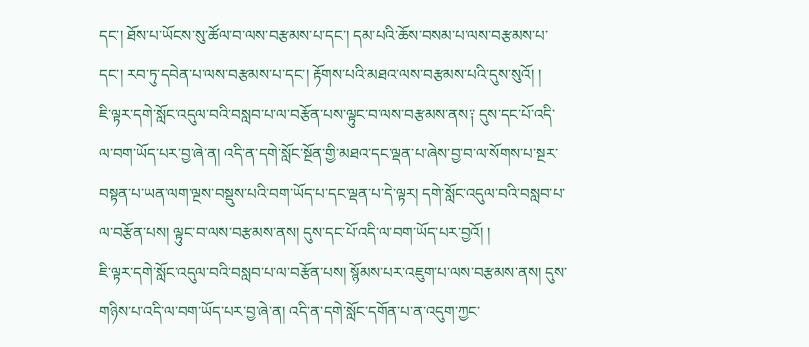དང་། ཐོས་པ་ཡོངས་སུ་ཚོལ་བ་ལས་བརྩམས་པ་དང་། དམ་པའི་ཆོས་བསམ་པ་ལས་བརྩམས་པ་དང་། རབ་ཏུ་དབེན་པ་ལས་བརྩམས་པ་དང་། རྟོགས་པའི་མཐའ་ལས་བརྩམས་པའི་དུས་སུའོ། །
ཇི་ལྟར་དགེ་སློང་འདུལ་བའི་བསླབ་པ་ལ་བརྩོན་པས་ལྟུང་བ་ལས་བརྩམས་ནས༑ དུས་དང་པོ་འདི་ལ་བག་ཡོད་པར་བྱ་ཞེ་ན། འདི་ན་དགེ་སློང་སྔོན་གྱི་མཐའ་དང་ལྡན་པ་ཞེས་བྱ་བ་ལ་སོགས་པ་སྔར་བསྟན་པ་ཡན་ལག་ལྔས་བསྡུས་པའི་བག་ཡོད་པ་དང་ལྡན་པ་དེ་ལྟར། དགེ་སློང་འདུལ་བའི་བསླབ་པ་ལ་བརྩོན་པས། ལྟུང་བ་ལས་བརྩམས་ནས། དུས་དང་པོ་འདི་ལ་བག་ཡོད་པར་བྱའོ། །
ཇི་ལྟར་དགེ་སློང་འདུལ་བའི་བསླབ་པ་ལ་བརྩོན་པས། སྙོམས་པར་འཇུག་པ་ལས་བརྩམས་ནས། དུས་གཉིས་པ་འདི་ལ་བག་ཡོད་པར་བྱ་ཞེ་ན། འདི་ན་དགེ་སློང་དགོན་པ་ན་འདུག་ཀྱང་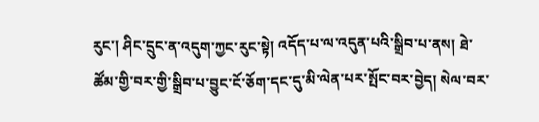རུང་། ཤིང་དྲུང་ན་འདུག་ཀྱང་རུང་སྟེ། འདོད་པ་ལ་འདུན་པའི་སྒྲིབ་པ་ནས། ཐེ་ཚོམ་གྱི་བར་གྱི་སྒྲིབ་པ་བྱུང་ངོ་ཅོག་དང་དུ་མི་ལེན་པར་སྤོང་བར་བྱེད། སེལ་བར་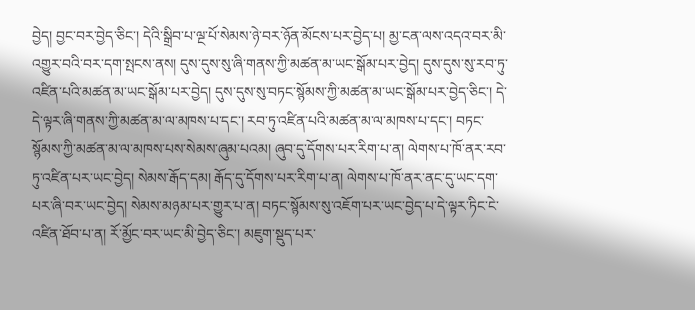བྱེད། བྱང་བར་བྱེད་ཅིང་། དེའི་སྒྲིབ་པ་ལྔ་པོ་སེམས་ཉེ་བར་ཉོན་མོངས་པར་བྱེད་པ། མྱ་ངན་ལས་འདའ་བར་མི་འགྱུར་བའི་བར་དག་སྤངས་ནས། དུས་དུས་སུ་ཞི་གནས་ཀྱི་མཚན་མ་ཡང་སྒོམ་པར་བྱེད། དུས་དུས་སུ་རབ་ཏུ་འཛིན་པའི་མཚན་མ་ཡང་སྒོམ་པར་བྱེད། དུས་དུས་སུ་བཏང་སྙོམས་ཀྱི་མཚན་མ་ཡང་སྒོམ་པར་བྱེད་ཅིང་། དེ་དེ་ལྟར་ཞི་གནས་ཀྱི་མཚན་མ་ལ་མཁས་པ་དང་། རབ་ཏུ་འཛིན་པའི་མཚན་མ་ལ་མཁས་པ་དང་། བཏང་སྙོམས་ཀྱི་མཚན་མ་ལ་མཁས་པས་སེམས་ཞུམ་པའམ། ཞུབ་དུ་དོགས་པར་རིག་པ་ན། ལེགས་པ་ཁོ་ནར་རབ་ཏུ་འཛིན་པར་ཡང་བྱེད། སེམས་རྒོད་དམ། རྒོད་དུ་དོགས་པར་རིག་པ་ན། ལེགས་པ་ཁོ་ནར་ནང་དུ་ཡང་དག་པར་ཞི་བར་ཡང་བྱེད། སེམས་མཉམ་པར་གྱུར་པ་ན། བཏང་སྙོམས་སུ་འཇོག་པར་ཡང་བྱེད་པ་དེ་ལྟར་ཏིང་ངེ་འཛིན་ཐོབ་པ་ན། རོ་མྱོང་བར་ཡང་མི་བྱེད་ཅིང་། མཇུག་སྡུད་པར་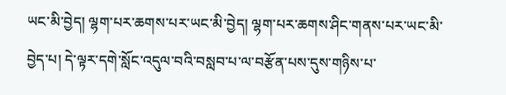ཡང་མི་བྱེད། ལྷག་པར་ཆགས་པར་ཡང་མི་བྱེད། ལྷག་པར་ཆགས་ཤིང་གནས་པར་ཡང་མི་བྱེད་པ། དེ་ལྟར་དགེ་སློང་འདུལ་བའི་བསླབ་པ་ལ་བརྩོན་པས་དུས་གཉིས་པ་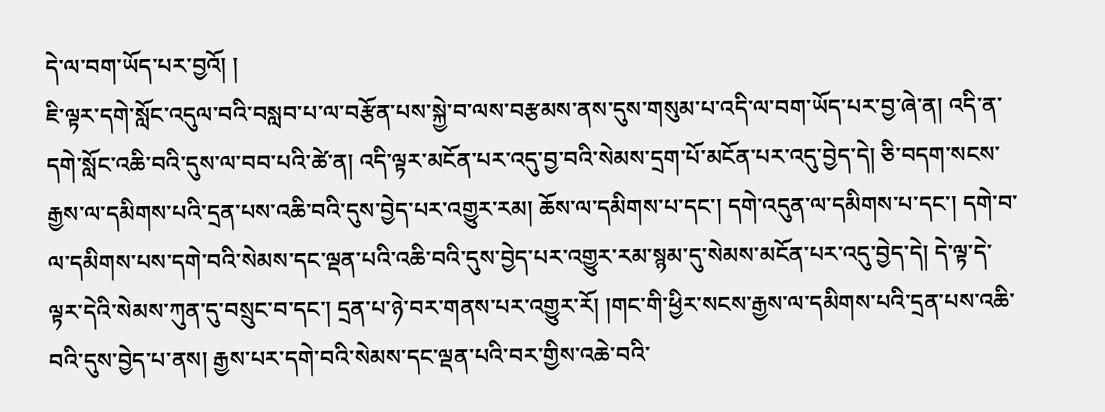དེ་ལ་བག་ཡོད་པར་བྱའོ། །
ཇི་ལྟར་དགེ་སློང་འདུལ་བའི་བསླབ་པ་ལ་བརྩོན་པས་སྐྱེ་བ་ལས་བརྩམས་ནས་དུས་གསུམ་པ་འདི་ལ་བག་ཡོད་པར་བྱ་ཞེ་ན། འདི་ན་དགེ་སློང་འཆི་བའི་དུས་ལ་བབ་པའི་ཚེ་ན། འདི་ལྟར་མངོན་པར་འདུ་བྱ་བའི་སེམས་དྲག་པོ་མངོན་པར་འདུ་བྱེད་དེ། ཅི་བདག་སངས་རྒྱས་ལ་དམིགས་པའི་དྲན་པས་འཆི་བའི་དུས་བྱེད་པར་འགྱུར་རམ། ཆོས་ལ་དམིགས་པ་དང་། དགེ་འདུན་ལ་དམིགས་པ་དང་། དགེ་བ་ལ་དམིགས་པས་དགེ་བའི་སེམས་དང་ལྡན་པའི་འཆི་བའི་དུས་བྱེད་པར་འགྱུར་རམ་སྙམ་དུ་སེམས་མངོན་པར་འདུ་བྱེད་དེ། དེ་ལྟ་དེ་ལྟར་དེའི་སེམས་ཀུན་དུ་བསྲུང་བ་དང་། དྲན་པ་ཉེ་བར་གནས་པར་འགྱུར་རོ། །གང་གི་ཕྱིར་སངས་རྒྱས་ལ་དམིགས་པའི་དྲན་པས་འཆི་བའི་དུས་བྱེད་པ་ནས། རྒྱས་པར་དགེ་བའི་སེམས་དང་ལྡན་པའི་བར་གྱིས་འཆེ་བའི་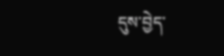དུས་བྱེད་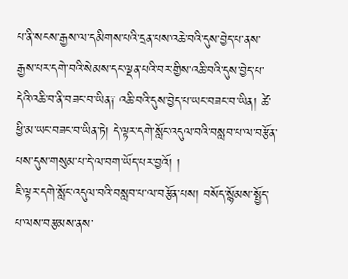པ་ནི་སངས་རྒྱས་ལ་དམིགས་པའི་དྲན་པས་འཆེ་བའི་དུས་བྱེད་པ་ནས་རྒྱས་པར་དགེ་བའི་སེམས་དང་ལྡན་པའི་བར་གྱིས་འཆི་བའི་དུས་བྱེད་པ་དེའི་འཆི་བ་ནི་བཟང་བ་ཡིན༑ འཆི་བའི་དུས་བྱེད་པ་ཡང་བཟང་བ་ཡིན། ཚེ་ཕྱི་མ་ཡང་བཟང་བ་ཡིན་ཏེ། དེ་ལྟར་དགེ་སློང་འདུལ་བའི་བསླབ་པ་ལ་བརྩོན་པས་དུས་གསུམ་པ་དེ་ལ་བག་ཡོད་པར་བྱའོ། །
ཇི་ལྟར་དགེ་སློང་འདུལ་བའི་བསླབ་པ་ལ་བརྩོན་པས། བསོད་སྙོམས་སྤྱོད་པ་ལས་བརྩམས་ནས་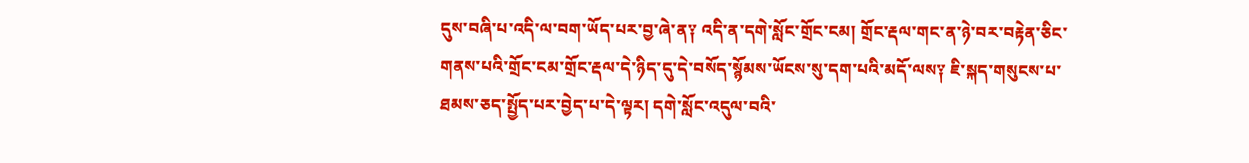དུས་བཞི་པ་འདི་ལ་བག་ཡོད་པར་བྱ་ཞེ་ན༑ འདི་ན་དགེ་སློང་གྲོང་ངམ། གྲོང་རྡལ་གང་ན་ཉེ་བར་བརྟེན་ཅིང་གནས་པའི་གྲོང་ངམ་གྲོང་རྡལ་དེ་ཉིད་དུ་དེ་བསོད་སྙོམས་ཡོངས་སུ་དག་པའི་མདོ་ལས༑ ཇི་སྐད་གསུངས་པ་ཐམས་ཅད་སྤྱོད་པར་བྱེད་པ་དེ་ལྟར། དགེ་སློང་འདུལ་བའི་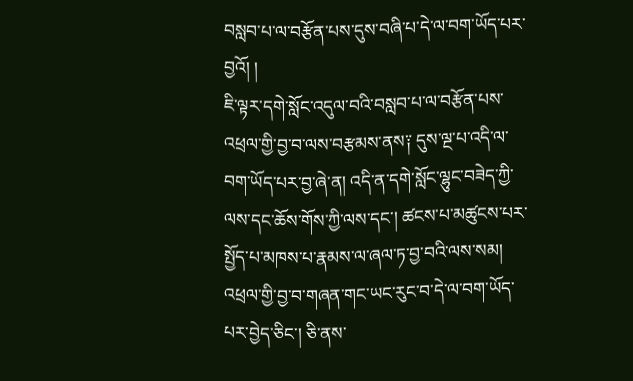བསླབ་པ་ལ་བརྩོན་པས་དུས་བཞི་པ་དེ་ལ་བག་ཡོད་པར་བྱའོ། །
ཇི་ལྟར་དགེ་སློང་འདུལ་བའི་བསླབ་པ་ལ་བརྩོན་པས་འཕྲལ་གྱི་བྱ་བ་ལས་བརྩམས་ནས༑ དུས་ལྔ་པ་འདི་ལ་བག་ཡོད་པར་བྱ་ཞེ་ན། འདི་ན་དགེ་སློང་ལྷུང་བཟེད་ཀྱི་ལས་དང་ཆོས་གོས་ཀྱི་ལས་དང་། ཚངས་པ་མཚུངས་པར་སྤྱོད་པ་མཁས་པ་རྣམས་ལ་ཞལ་ཏ་བྱ་བའི་ལས་སམ། འཕྲལ་གྱི་བྱ་བ་གཞན་གང་ཡང་རུང་བ་དེ་ལ་བག་ཡོད་པར་བྱེད་ཅིང་། ཅི་ནས་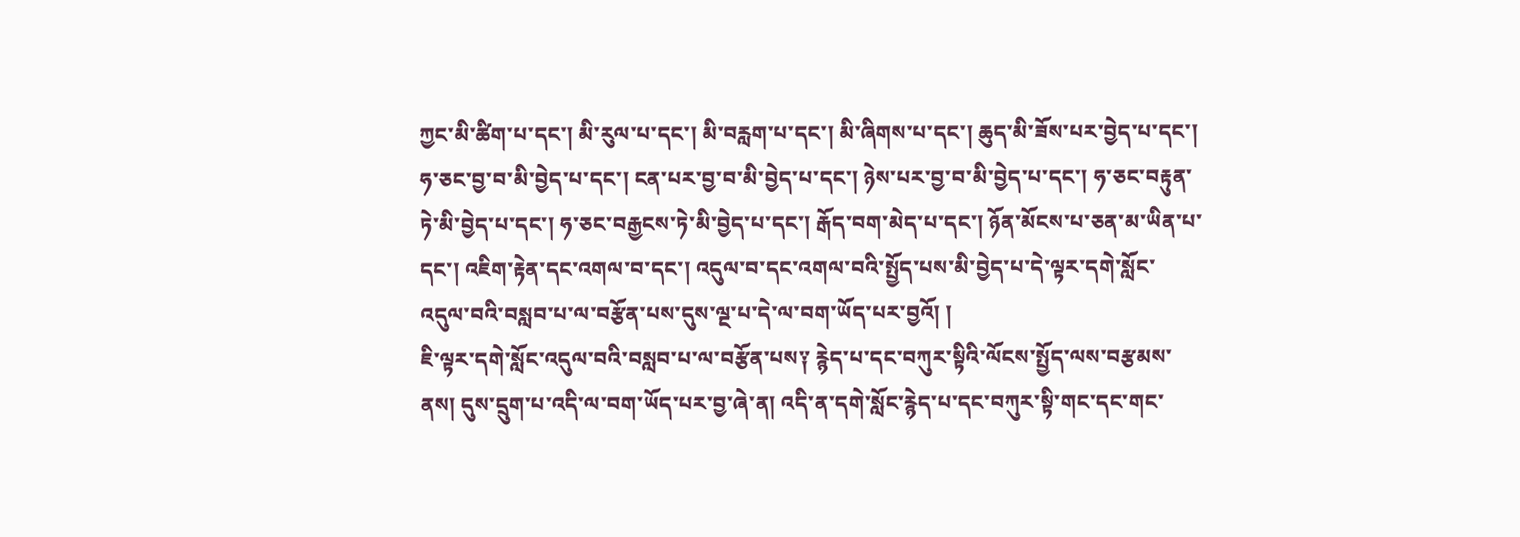ཀྱང་མི་ཚིག་པ་དང་། མི་རུལ་པ་དང་། མི་བརླག་པ་དང་། མི་ཞིགས་པ་དང་། ཆུད་མི་ཟོས་པར་བྱེད་པ་དང་། ཧ་ཅང་བྱ་བ་མི་བྱེད་པ་དང་། ངན་པར་བྱ་བ་མི་བྱེད་པ་དང་། ཉེས་པར་བྱ་བ་མི་བྱེད་པ་དང་། ཧ་ཅང་བརྟུན་ཏེ་མི་བྱེད་པ་དང་། ཧ་ཅང་བརྒྱངས་ཏེ་མི་བྱེད་པ་དང་། རྒོད་བག་མེད་པ་དང་། ཉོན་མོངས་པ་ཅན་མ་ཡིན་པ་དང་། འཇིག་རྟེན་དང་འགལ་བ་དང་། འདུལ་བ་དང་འགལ་བའི་སྤྱོད་པས་མི་བྱེད་པ་དེ་ལྟར་དགེ་སློང་འདུལ་བའི་བསླབ་པ་ལ་བརྩོན་པས་དུས་ལྔ་པ་དེ་ལ་བག་ཡོད་པར་བྱའོ། །
ཇི་ལྟར་དགེ་སློང་འདུལ་བའི་བསླབ་པ་ལ་བརྩོན་པས༑ རྙེད་པ་དང་བཀུར་སྟིའི་ལོངས་སྤྱོད་ལས་བརྩམས་ནས། དུས་དྲུག་པ་འདི་ལ་བག་ཡོད་པར་བྱ་ཞེ་ན། འདི་ན་དགེ་སློང་རྙེད་པ་དང་བཀུར་སྟི་གང་དང་གང་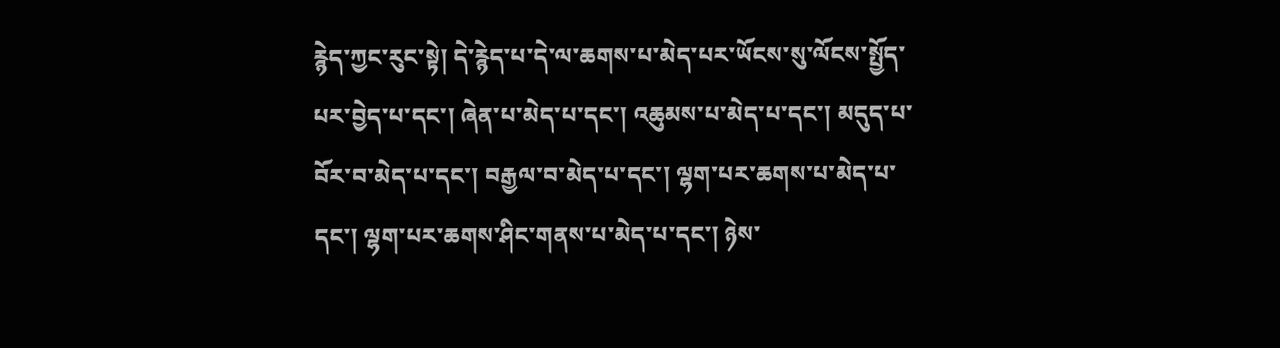རྙེད་ཀྱང་རུང་སྟེ། དེ་རྙེད་པ་དེ་ལ་ཆགས་པ་མེད་པར་ཡོངས་སུ་ལོངས་སྤྱོད་པར་བྱེད་པ་དང་། ཞེན་པ་མེད་པ་དང་། འཆུམས་པ་མེད་པ་དང་། མདུད་པ་བོར་བ་མེད་པ་དང་། བརྒྱལ་བ་མེད་པ་དང་། ལྷག་པར་ཆགས་པ་མེད་པ་དང་། ལྷག་པར་ཆགས་ཤིང་གནས་པ་མེད་པ་དང་། ཉེས་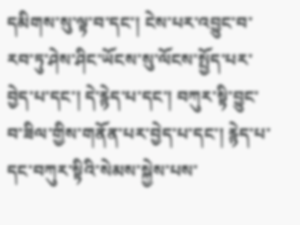དམིགས་སུ་ལྟ་བ་དང་། ངེས་པར་འབྱུང་བ་རབ་ཏུ་ཤེས་ཤིང་ཡོངས་སུ་ལོངས་སྤྱོད་པར་བྱེད་པ་དང་། དེ་རྙེད་པ་དང་། བཀུར་སྟི་བྱུང་བ་ཟིལ་གྱིས་གནོན་པར་བྱེད་པ་དང་། རྙེད་པ་དང་བཀུར་སྟིའི་སེམས་སྐྱེས་པས་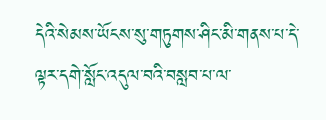དེའི་སེམས་ཡོངས་སུ་གཏུགས་ཤིང་མི་གནས་པ་དེ་ལྟར་དགེ་སློང་འདུལ་བའི་བསླབ་པ་ལ་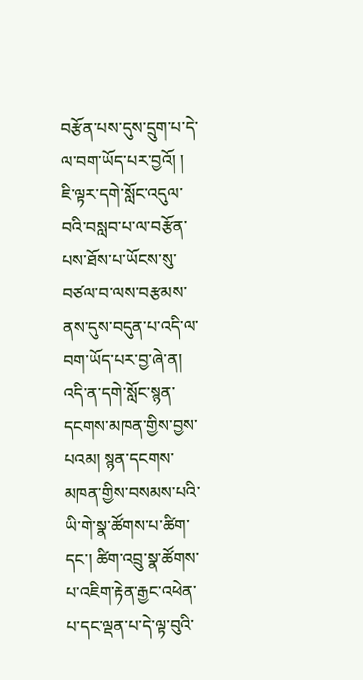བརྩོན་པས་དུས་དྲུག་པ་དེ་ལ་བག་ཡོད་པར་བྱའོ། །
ཇི་ལྟར་དགེ་སློང་འདུལ་བའི་བསླབ་པ་ལ་བརྩོན་པས་ཐོས་པ་ཡོངས་སུ་བཙལ་བ་ལས་བརྩམས་ནས་དུས་བདུན་པ་འདི་ལ་བག་ཡོད་པར་བྱ་ཞེ་ན། འདི་ན་དགེ་སློང་སྙན་དངགས་མཁན་གྱིས་བྱས་པའམ། སྙན་དངགས་མཁན་གྱིས་བསམས་པའི་ཡི་གེ་སྣ་ཚོགས་པ་ཚིག་དང་། ཚིག་འབྲུ་སྣ་ཚོགས་པ་འཇིག་རྟེན་རྒྱང་འཕེན་པ་དང་ལྡན་པ་དེ་ལྟ་བུའི་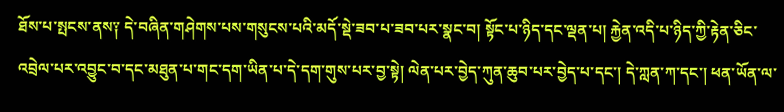ཐོས་པ་སྤངས་ནས༑ དེ་བཞིན་གཤེགས་པས་གསུངས་པའི་མདོ་སྡེ་ཟབ་པ་ཟབ་པར་སྣང་བ། སྟོང་པ་ཉིད་དང་ལྡན་པ། རྐྱེན་འདི་པ་ཉིད་ཀྱི་རྟེན་ཅིང་འབྲེལ་པར་འབྱུང་བ་དང་མཐུན་པ་གང་དག་ཡིན་པ་དེ་དག་གུས་པར་བྱ་སྟེ། ལེན་པར་བྱེད་ཀུན་ཆུབ་པར་བྱེད་པ་དང་། དེ་ཀླན་ཀ་དང་། ཕན་ཡོན་ལ་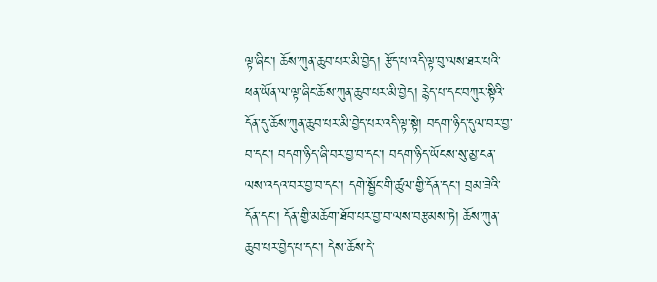ལྟ་ཞིང་། ཆོས་ཀུན་ཆུབ་པར་མི་བྱེད། རྩོད་པ་འདི་ལྟ་བུ་ལས་ཐར་པའི་ཕན་ཡོན་ལ་ལྟ་ཞིང་ཆོས་ཀུན་ཆུབ་པར་མི་བྱེད། རྙེད་པ་དང་བཀུར་སྟིའི་དོན་དུ་ཆོས་ཀུན་ཆུབ་པར་མི་བྱེད་པར་འདི་ལྟ་སྟེ། བདག་ཉིད་དུལ་བར་བྱ་བ་དང་། བདག་ཉིད་ཞི་བར་བྱ་བ་དང་། བདག་ཉིད་ཡོངས་སུ་མྱ་ངན་ལས་འདའ་བར་བྱ་བ་དང་། དགེ་སྦྱོང་གི་ཚུལ་གྱི་དོན་དང་། བྲམ་ཟེའི་དོན་དང་། དོན་གྱི་མཆོག་ཐོབ་པར་བྱ་བ་ལས་བརྩམས་ཏེ། ཆོས་ཀུན་ཆུབ་པར་བྱེད་པ་དང་། དེས་ཆོས་དེ་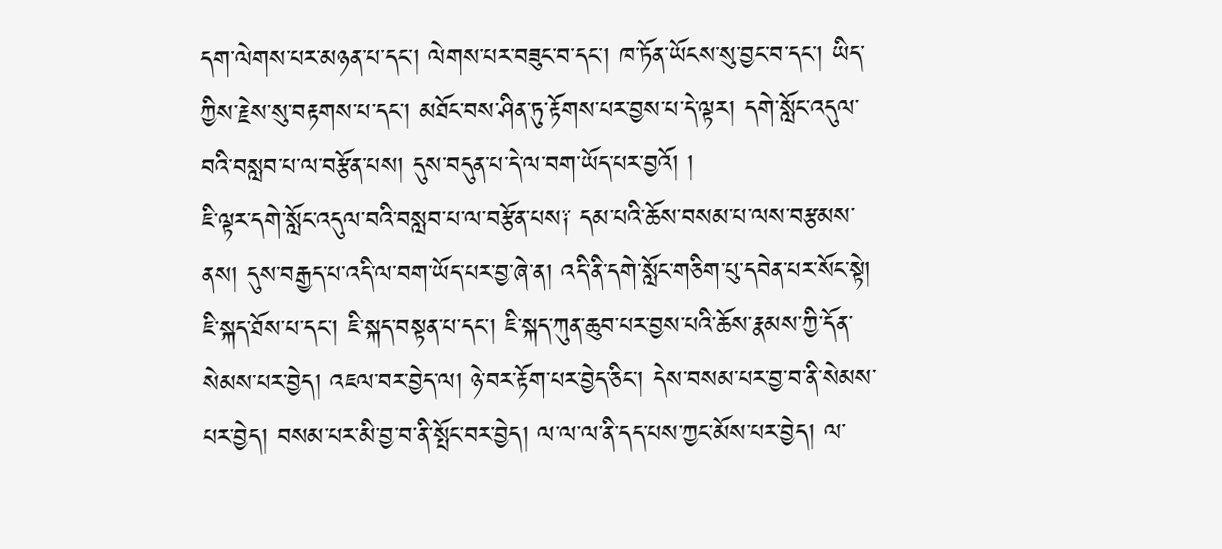དག་ལེགས་པར་མཉན་པ་དང་། ལེགས་པར་བཟུང་བ་དང་། ཁ་ཏོན་ཡོངས་སུ་བྱང་བ་དང་། ཡིད་ཀྱིས་རྗེས་སུ་བརྟགས་པ་དང་། མཐོང་བས་ཤིན་ཏུ་རྟོགས་པར་བྱས་པ་དེ་ལྟར། དགེ་སློང་འདུལ་བའི་བསླབ་པ་ལ་བརྩོན་པས། དུས་བདུན་པ་དེ་ལ་བག་ཡོད་པར་བྱའོ། །
ཇི་ལྟར་དགེ་སློང་འདུལ་བའི་བསླབ་པ་ལ་བརྩོན་པས༑ དམ་པའི་ཆོས་བསམ་པ་ལས་བརྩམས་ནས། དུས་བརྒྱད་པ་འདི་ལ་བག་ཡོད་པར་བྱ་ཞེ་ན། འདི་ནི་དགེ་སློང་གཅིག་པུ་དབེན་པར་སོང་སྟེ། ཇི་སྐད་ཐོས་པ་དང་། ཇི་སྐད་བསྟན་པ་དང་། ཇི་སྐད་ཀུན་ཆུབ་པར་བྱས་པའི་ཆོས་རྣམས་ཀྱི་དོན་སེམས་པར་བྱེད། འཇལ་བར་བྱེད་ལ། ཉེ་བར་རྟོག་པར་བྱེད་ཅིང་། དེས་བསམ་པར་བྱ་བ་ནི་སེམས་པར་བྱེད། བསམ་པར་མི་བྱ་བ་ནི་སྤོང་བར་བྱེད། ལ་ལ་ལ་ནི་དད་པས་ཀྱང་མོས་པར་བྱེད། ལ་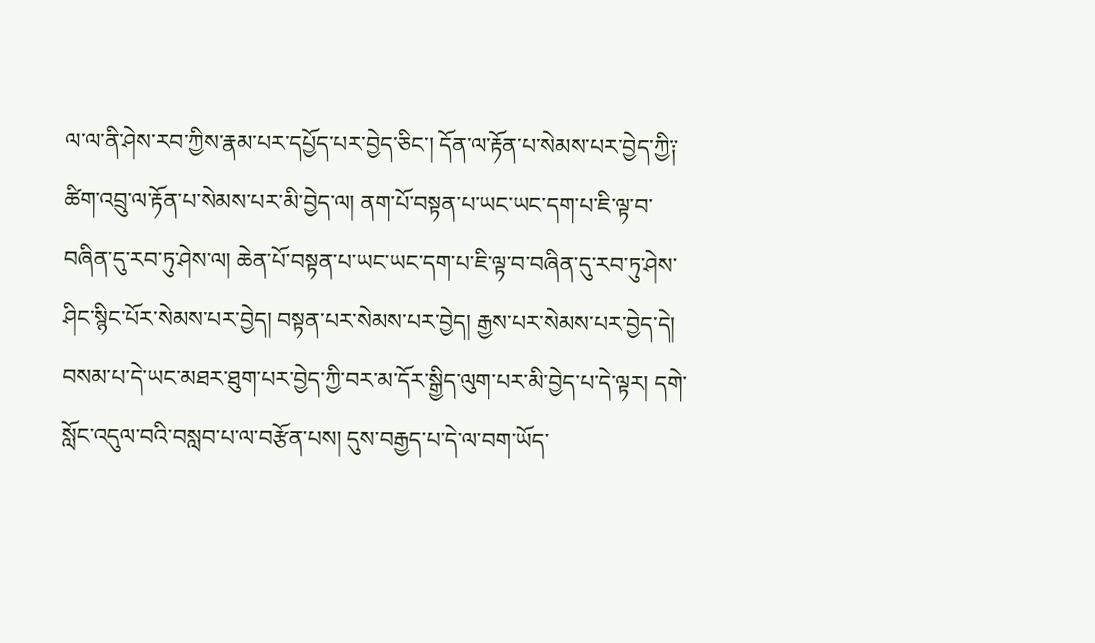ལ་ལ་ནི་ཤེས་རབ་ཀྱིས་རྣམ་པར་དཔྱོད་པར་བྱེད་ཅིང་། དོན་ལ་རྟོན་པ་སེམས་པར་བྱེད་ཀྱི༑ ཚིག་འབྲུ་ལ་རྟོན་པ་སེམས་པར་མི་བྱེད་ལ། ནག་པོ་བསྟན་པ་ཡང་ཡང་དག་པ་ཇི་ལྟ་བ་བཞིན་དུ་རབ་ཏུ་ཤེས་ལ། ཆེན་པོ་བསྟན་པ་ཡང་ཡང་དག་པ་ཇི་ལྟ་བ་བཞིན་དུ་རབ་ཏུ་ཤེས་ཤིང་སྙིང་པོར་སེམས་པར་བྱེད། བསྟན་པར་སེམས་པར་བྱེད། རྒྱས་པར་སེམས་པར་བྱེད་དེ། བསམ་པ་དེ་ཡང་མཐར་ཐུག་པར་བྱེད་ཀྱི་བར་མ་དོར་སྒྱིད་ལུག་པར་མི་བྱེད་པ་དེ་ལྟར། དགེ་སློང་འདུལ་བའི་བསླབ་པ་ལ་བརྩོན་པས། དུས་བརྒྱད་པ་དེ་ལ་བག་ཡོད་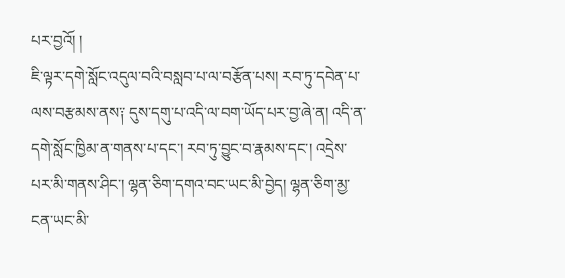པར་བྱའོ། །
ཇི་ལྟར་དགེ་སློང་འདུལ་བའི་བསླབ་པ་ལ་བརྩོན་པས། རབ་ཏུ་དབེན་པ་ལས་བརྩམས་ནས༑ དུས་དགུ་པ་འདི་ལ་བག་ཡོད་པར་བྱ་ཞེ་ན། འདི་ན་དགེ་སློང་ཁྱིམ་ན་གནས་པ་དང་། རབ་ཏུ་བྱུང་བ་རྣམས་དང་། འདྲེས་པར་མི་གནས་ཤིང་། ལྷན་ཅིག་དགའ་བང་ཡང་མི་བྱེད། ལྷན་ཅིག་མྱ་ངན་ཡང་མི་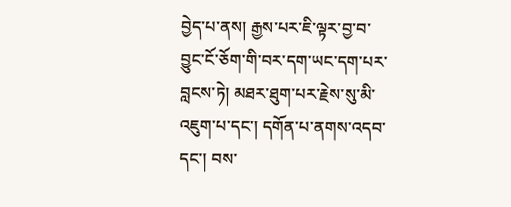བྱེད་པ་ནས། རྒྱས་པར་ཇི་ལྟར་བྱ་བ་བྱུང་ངོ་ཅོག་གི་བར་དག་ཡང་དག་པར་བླངས་ཏེ། མཐར་ཐུག་པར་རྗེས་སུ་མི་འཇུག་པ་དང་། དགོན་པ་ནགས་འདབ་དང་། བས་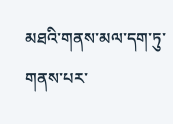མཐའི་གནས་མལ་དག་ཏུ་གནས་པར་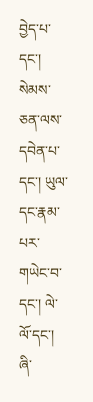བྱེད་པ་དང་། སེམས་ཅན་ལས་དབེན་པ་དང་། ཡུལ་དང་རྣམ་པར་གཡེང་བ་དང་། ལེ་ལོ་དང་། ཞི་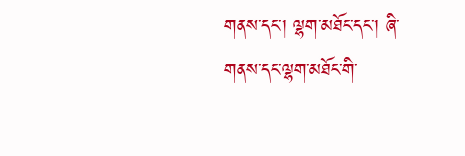གནས་དང་། ལྷག་མཐོང་དང་། ཞི་གནས་དང་ལྷག་མཐོང་གི་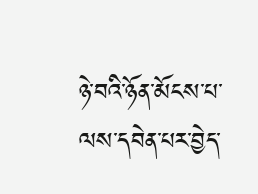ཉེ་བའི་ཉོན་མོངས་པ་ལས་དབེན་པར་བྱེད་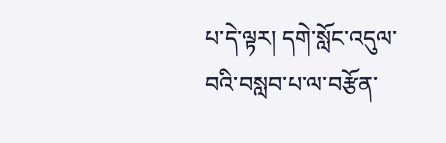པ་དེ་ལྟར། དགེ་སློང་འདུལ་བའི་བསླབ་པ་ལ་བརྩོན་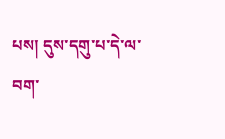པས། དུས་དགུ་པ་དེ་ལ་བག་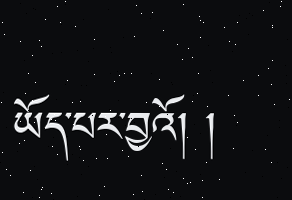ཡོད་པར་བྱའོ། །